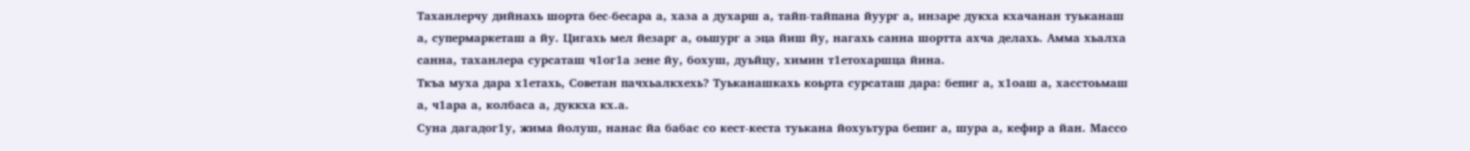Таханлерчу дийнахь шорта бес-бесара а, хаза а духарш а, тайп-тайпана йуург а, инзаре дукха кхачанан туьканаш а, супермаркеташ а йу. Цигахь мел йезарг а, оьшург а эца йиш йу, нагахь санна шортта ахча делахь. Амма хьалха санна, таханлера сурсаташ ч1ог1а зене йу, бохуш, дуьйцу, химин т1етохаршца йина.
Ткъа муха дара х1етахь, Советан пачхьалкхехь? Туьканашкахь коьрта сурсаташ дара: бепиг а, х1оаш а, хасстоьмаш а, ч1ара а, колбаса а, дуккха кх.а.
Суна дагадог1у, жима йолуш, нанас йа бабас со кест-кеста туькана йохуьтура бепиг а, шура а, кефир а йан. Массо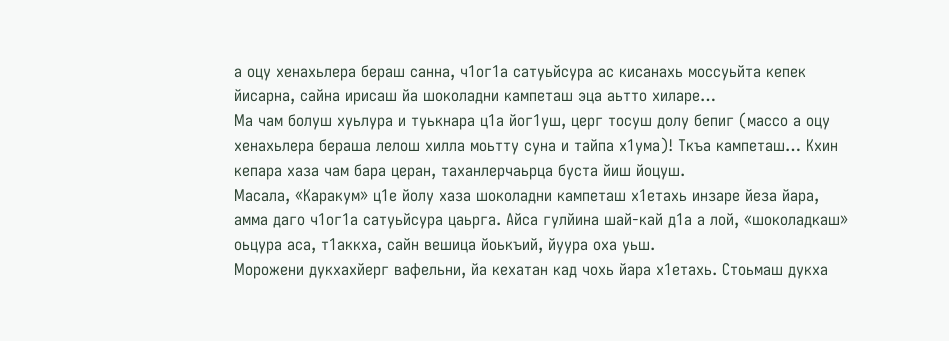а оцу хенахьлера бераш санна, ч1ог1а сатуьйсура ас кисанахь моссуьйта кепек йисарна, сайна ирисаш йа шоколадни кампеташ эца аьтто хиларе…
Ма чам болуш хуьлура и туькнара ц1а йог1уш, церг тосуш долу бепиг (массо а оцу хенахьлера бераша лелош хилла моьтту суна и тайпа х1ума)! Ткъа кампеташ… Кхин кепара хаза чам бара церан, таханлерчаьрца буста йиш йоцуш.
Масала, «Каракум» ц1е йолу хаза шоколадни кампеташ х1етахь инзаре йеза йара, амма даго ч1ог1а сатуьйсура цаьрга. Айса гулйина шай-кай д1а а лой, «шоколадкаш» оьцура аса, т1аккха, сайн вешица йоькъий, йуура оха уьш.
Морожени дукхахйерг вафельни, йа кехатан кад чохь йара х1етахь. Стоьмаш дукха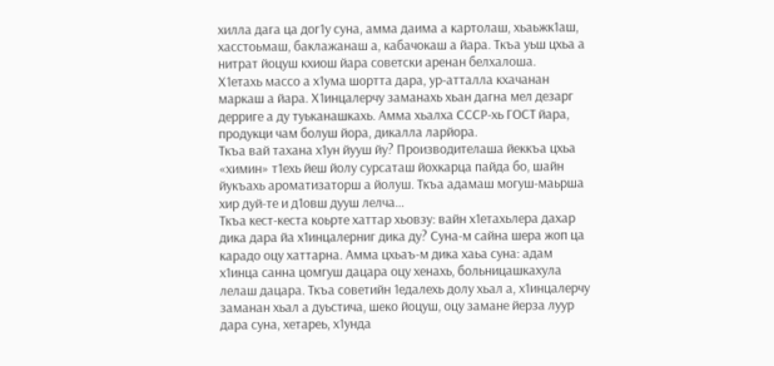хилла дага ца дог1у суна, амма даима а картолаш, хьаьжк1аш, хасстоьмаш, баклажанаш а, кабачокаш а йара. Ткъа уьш цхьа а нитрат йоцуш кхиош йара советски аренан белхалоша.
Х1етахь массо а х1ума шортта дара, ур-атталла кхачанан маркаш а йара. Х1инцалерчу заманахь хьан дагна мел дезарг дерриге а ду туьканашкахь. Амма хьалха СССР-хь ГОСТ йара, продукци чам болуш йора, дикалла ларйора.
Ткъа вай тахана х1ун йууш йу? Производителаша йеккъа цхьа «химин» т1ехь йеш йолу сурсаташ йохкарца пайда бо, шайн йукъахь ароматизаторш а йолуш. Ткъа адамаш могуш-маьрша хир дуй-те и д1овш дууш лелча…
Ткъа кест-кеста коьрте хаттар хьовзу: вайн х1етахьлера дахар дика дара йа х1инцалерниг дика ду? Суна-м сайна шера жоп ца карадо оцу хаттарна. Амма цхьаъ-м дика хаьа суна: адам х1инца санна цомгуш дацара оцу хенахь, больницашкахула лелаш дацара. Ткъа советийн 1едалехь долу хьал а, х1инцалерчу заманан хьал а дуьстича, шеко йоцуш, оцу замане йерза луур дара суна, хетареь, х1унда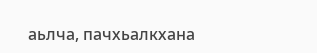аьлча, пачхьалкхана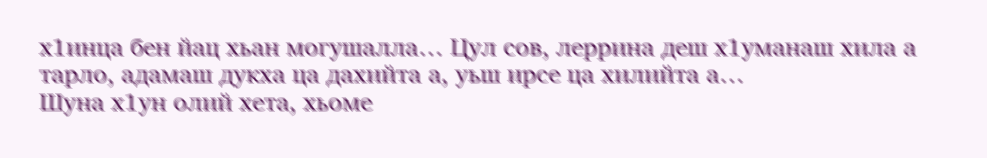х1инца бен йац хьан могушалла… Цул сов, леррина деш х1уманаш хила а тарло, адамаш дукха ца дахийта а, уьш ирсе ца хилийта а…
Шуна х1ун олий хета, хьоме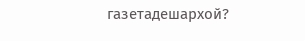газетадешархой?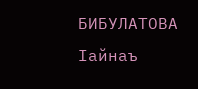БИБУЛАТОВА Iайнаъ